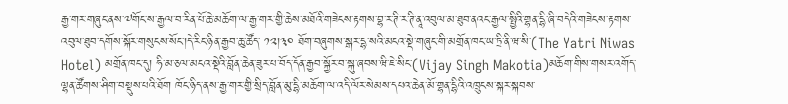རྒྱ་གར་གཞུང་ནས་༧གོང་ས་རྒྱལ་བ་རིན་པོ་ཆེ་མཆོག་ལ་རྒྱ་གར་གྱི་ཆེས་མཐོའི་གཟེངས་རྟགས་བྷ་ར་ཊི་ར་ཊི་ནཱ་འབུལ་མ་ཐུབ་ནའང་རྒྱལ་སྤྱིའི་གྷན་དྷི་ཞི་བདེའི་གཟེངས་རྟགས་འབུལ་ཐུབ་དགོས་སྐོར་གསུངས་སོང་།དེ་རིང་ཉིན་རྒྱབ་ཆུ་ཚོད་ ༡༢།༣༠ ཐོག་བཞུགས་སྒར་དྷ་སའི་མངའ་སྡེ་གཞུང་གི་མགྲོན་ཁང་ཡ་ཏྲི་ནི་ཝ་སི་(The Yatri Niwas Hotel) མགྲོན་ཁང་དུ། ཧི་མ་ཅལ་མངའ་སྡེའི་བློན་ཆེན་ཟུར་པ་བོད་དོན་རྒྱབ་སྐྱོར་བ་སྐུ་ཞབས་ཝི་ཇེ་སིང་(Vijay Singh Makotia)མཆོག་གིས་གསར་འགོད་ལྷན་ཚོགས་ཤིག་བསྡུས་པའི་ཐོག ཁོང་ཉིད་ནས་རྒྱ་གར་གྱི་སྲིད་བློན་མུ་དྷི་མཆོག་ལ་འདི་ལོར་སེམས་དཔའ་ཆེན་མོ་གྷན་དྷིའི་འཁྲུངས་སྐར་སྐབས་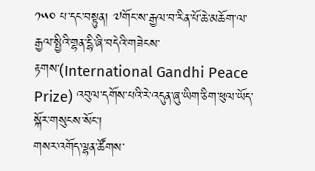༡༥༠ པ་དང་བསྟུན། ༧གོང་ས་རྒྱལ་བ་རིན་པོ་ཆེ་མཆོག་ལ་རྒྱལ་སྤྱིའི་གྷན་དྷི་ཞི་བདེའི་གཟེངས་རྟགས་(International Gandhi Peace Prize) འབུལ་དགོས་པའི་རེ་འདུན་ཞུ་ཡིག་ཅིག་ཕུལ་ཡོད་སྐོར་གསུངས་སོང་།
གསར་འགོད་ལྷན་ཚོགས་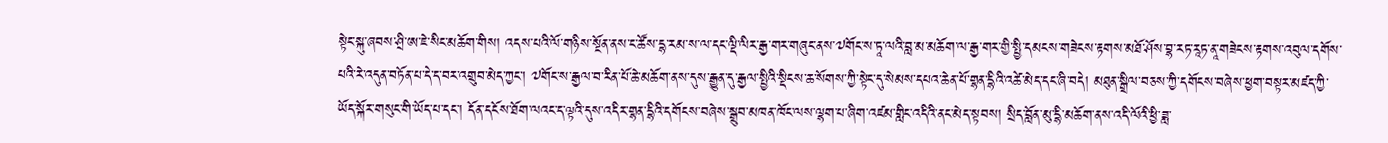སྟེང་སྐུ་ཞབས་ཤྲི་ཨ་ཇེ་སིང་མཆོག་གིས། འདས་པའི་ལོ་གཉིས་སྔོན་ནས་ང་ཚོས་དྷ་རམ་ས་ལ་དང་ལྡི་ལིར་རྒྱ་གར་གཞུང་ནས་༧གོང་ས་ཏཱ་ལའི་བླ་མ་མཆོག་ལ་རྒྱ་གར་གྱི་སྤྱི་དམངས་གཟེངས་རྟགས་མཐོ་ཤོས་བྷ་རཏ་རཱཏ་ནཱ་གཟེངས་རྟགས་འབུལ་དགོས་པའི་རེ་འདུན་བཏོན་པ་དེ་ད་བར་འགྲུབ་མེད་ཀྱང་། ༧གོང་ས་རྒྱལ་བ་རིན་པོ་ཆེ་མཆོག་ནས་དུས་རྒྱུན་དུ་རྒྱལ་སྤྱིའི་སྡིངས་ཆ་སོགས་ཀྱི་སྟེང་དུ་སེམས་དཔའ་ཆེན་པོ་གྷན་དྷིའི་འཚེ་མེད་དང་ཞི་བདེ། མཐུན་སྒྲིལ་བཅས་ཀྱི་དགོངས་བཞེས་ཕྱག་བསྟར་མཛད་ཀྱི་ཡོད་སྐོར་གསུང་གི་ཡོད་པ་དང་། དོན་དངོས་ཐོག་ལའང་ད་ལྟའི་དུས་འདིར་གྷན་དྷིའི་དགོངས་བཞེས་སྒྲུབ་མཁན་ཁོང་ལས་ལྷག་པ་ཞིག་འཛམ་གླིང་འདིའི་ནང་མེད་སྟབས། སྲིད་བློན་མུ་དྷི་མཆོག་ནས་འདི་ལོའི་ཕྱི་ཟླ་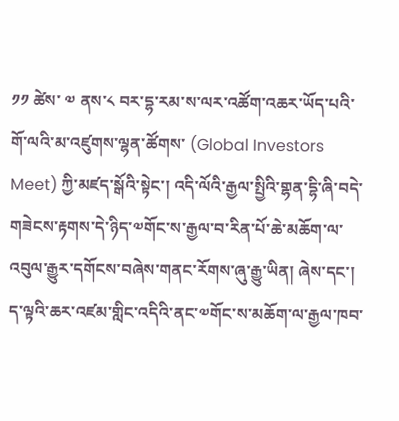༡༡ ཚེས་ ༧ ནས་༨ བར་དྷ་རམ་ས་ལར་འཚོག་འཆར་ཡོད་པའི་གོ་ལའི་མ་འཛུགས་ལྷན་ཚོགས་ (Global Investors Meet) ཀྱི་མཛད་སྒོའི་སྟེང་། འདི་ལོའི་རྒྱལ་སྤྱིའི་གྷན་དྷི་ཞི་བདེ་གཟེངས་རྟགས་དེ་ཉིད་༧གོང་ས་རྒྱལ་བ་རིན་པོ་ཆེ་མཆོག་ལ་འབུལ་རྒྱུར་དགོངས་བཞེས་གནང་རོགས་ཞུ་རྒྱུ་ཡིན། ཞེས་དང་། ད་ལྟའི་ཆར་འཛམ་གླིང་འདིའི་ནང་༧གོང་ས་མཆོག་ལ་རྒྱལ་ཁབ་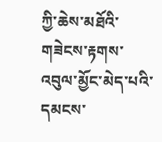ཀྱི་ཆེས་མཐོའི་གཟེངས་རྟགས་འབུལ་མྱོང་མེད་པའི་དམངས་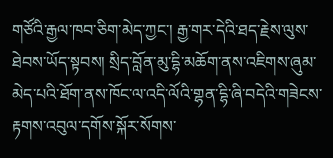གཙོའི་རྒྱལ་ཁབ་ཅིག་མེད་ཀྱང་། རྒྱ་གར་དེའི་ཐད་རྗེས་ལུས་ཐེབས་ཡོད་སྟབས། སྲིད་བློན་མུ་དྷི་མཆོག་ནས་འཇིགས་ཞུམ་མེད་པའི་ཐོག་ནས་ཁོང་ལ་འདི་ལོའི་གྷན་དྷི་ཞི་བདེའི་གཟེངས་རྟགས་འབུལ་དགོས་སྐོར་སོགས་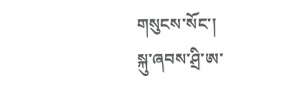གསུངས་སོང་།
སྐུ་ཞབས་ཤྲི་ཨ་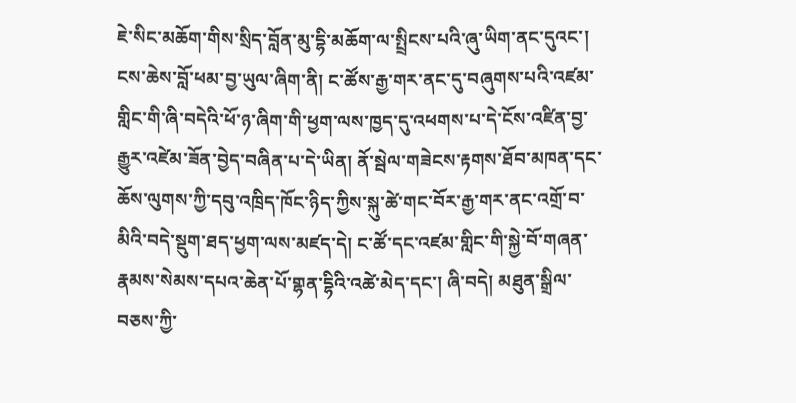ཇེ་སིང་མཆོག་གིས་སྲིད་བློན་མུ་དྷི་མཆོག་ལ་སྤྲིངས་པའི་ཞུ་ཡིག་ནང་དུའང་། ངས་ཆེས་བློ་ཕམ་བྱ་ཡུལ་ཞིག་ནི། ང་ཚོས་རྒྱ་གར་ནང་དུ་བཞུགས་པའི་འཛམ་གླིང་གི་ཞི་བདེའི་ཕོ་ཉ་ཞིག་གི་ཕྱག་ལས་ཁྱད་དུ་འཕགས་པ་དེ་ངོས་འཛིན་བྱ་རྒྱུར་འཛེམ་ཟོན་བྱེད་བཞིན་པ་དེ་ཡིན། ནོ་སྦེལ་གཟེངས་རྟགས་ཐོབ་མཁན་དང་ཆོས་ལུགས་ཀྱི་དབུ་འཁྲིད་ཁོང་ཉིད་ཀྱིས་སྐུ་ཚེ་གང་བོར་རྒྱ་གར་ནང་འགྲོ་བ་མིའི་བདེ་སྡུག་ཐད་ཕྱག་ལས་མཛད་དེ། ང་ཚོ་དང་འཛམ་གླིང་གི་སྐྱེ་བོ་གཞན་རྣམས་སེམས་དཔའ་ཆེན་པོ་གྷན་དྷིའི་འཚེ་མེད་དང་། ཞི་བདེ། མཐུན་སྒྲིལ་བཅས་ཀྱི་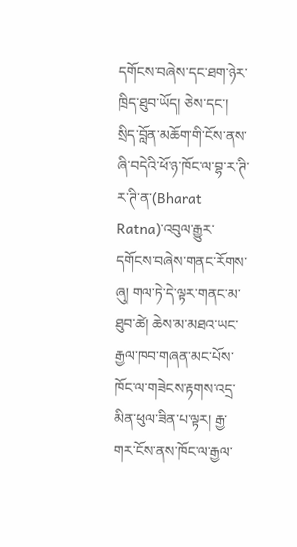དགོངས་བཞེས་དང་ཐག་ཉེར་ཁྲིད་ཐུབ་ཡོད། ཅེས་དང་། སྲིད་བློན་མཆོག་གི་ངོས་ནས་ཞི་བདེའི་ཕོ་ཉ་ཁོང་ལ་བྷ་ར་ཊི་ར་ཊི་ན་(Bharat Ratna)་འབུལ་རྒྱུར་དགོངས་བཞེས་གནང་རོགས་ཞུ། གལ་ཏེ་དེ་ལྟར་གནང་མ་ཐུབ་ཚེ། ཆེས་མ་མཐའ་ཡང་རྒྱལ་ཁབ་གཞན་མང་པོས་ཁོང་ལ་གཟེངས་རྟགས་འདྲ་མིན་ཕུལ་ཟིན་པ་ལྟར། རྒྱ་གར་ངོས་ནས་ཁོང་ལ་རྒྱལ་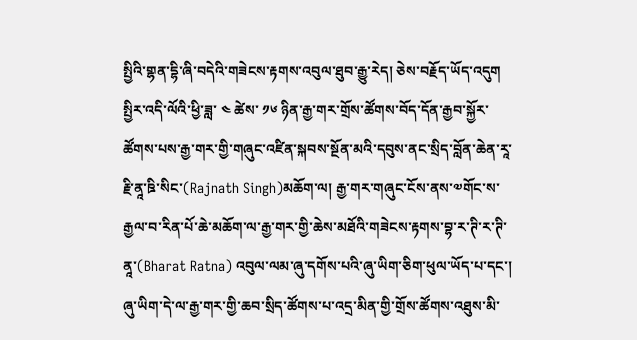སྤྱིའི་གྷན་དྷི་ཞི་བདེའི་གཟེངས་རྟགས་འབུལ་ཐུབ་རྒྱུ་རེད། ཅེས་བརྗོད་ཡོད་འདུག
སྤྱིར་འདི་ལོའི་ཕྱི་ཟླ་ ༤ ཚེས་ ༡༦ ཉིན་རྒྱ་གར་གྲོས་ཚོགས་བོད་དོན་རྒྱབ་སྐྱོར་ཚོགས་པས་རྒྱ་གར་གྱི་གཞུང་འཛིན་སྐབས་སྔོན་མའི་དབུས་ནང་སྲིད་བློན་ཆེན་རཱ་རྗི་ནཱ་ཋི་སིང་(Rajnath Singh)མཆོག་ལ། རྒྱ་གར་གཞུང་ངོས་ནས་༧གོང་ས་རྒྱལ་བ་རིན་པོ་ཆེ་མཆོག་ལ་རྒྱ་གར་གྱི་ཆེས་མཐོའི་གཟེངས་རྟགས་བྷ་ར་ཊི་ར་ཊི་ནཱ་(Bharat Ratna) འབུལ་ལམ་ཞུ་དགོས་པའི་ཞུ་ཡིག་ཅིག་ཕུལ་ཡོད་པ་དང་། ཞུ་ཡིག་དེ་ལ་རྒྱ་གར་གྱི་ཆབ་སྲིད་ཚོགས་པ་འདྲ་མིན་གྱི་གྲོས་ཚོགས་འཐུས་མི་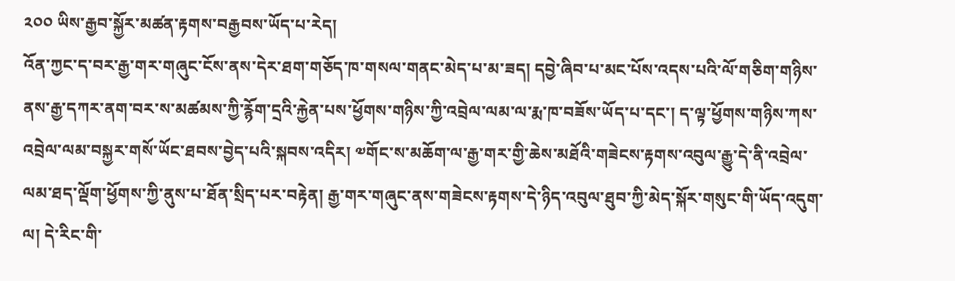༢༠༠ ཡིས་རྒྱབ་སྐྱོར་མཚན་རྟགས་བརྒྱབས་ཡོད་པ་རེད།
འོན་ཀྱང་ད་བར་རྒྱ་གར་གཞུང་ངོས་ནས་དེར་ཐག་གཅོད་ཁ་གསལ་གནང་མེད་པ་མ་ཟད། དབྱེ་ཞིབ་པ་མང་པོས་འདས་པའི་ལོ་གཅིག་གཉིས་ནས་རྒྱ་དཀར་ནག་བར་ས་མཚམས་ཀྱི་རྙོག་དྲའི་རྐྱེན་པས་ཕྱོགས་གཉིས་ཀྱི་འབྲེལ་ལམ་ལ་རྨ་ཁ་བཟོས་ཡོད་པ་དང་། ད་ལྟ་ཕྱོགས་གཉིས་ཀས་འབྲེལ་ལམ་བསྐྱར་གསོ་ཡོང་ཐབས་བྱེད་པའི་སྐབས་འདིར། ༧གོང་ས་མཆོག་ལ་རྒྱ་གར་གྱི་ཆེས་མཐོའི་གཟེངས་རྟགས་འབུལ་རྒྱུ་དེ་ནི་འབྲེལ་ལམ་ཐད་ལྡོག་ཕྱོགས་ཀྱི་ནུས་པ་ཐོན་སྲིད་པར་བརྟེན། རྒྱ་གར་གཞུང་ནས་གཟེངས་རྟགས་དེ་ཉིད་འབུལ་ཐུབ་ཀྱི་མེད་སྐོར་གསུང་གི་ཡོད་འདུག་ལ། དེ་རིང་གི་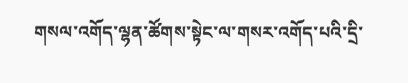གསལ་འགོད་ལྷན་ཚོགས་སྟེང་ལ་གསར་འགོད་པའི་དྲི་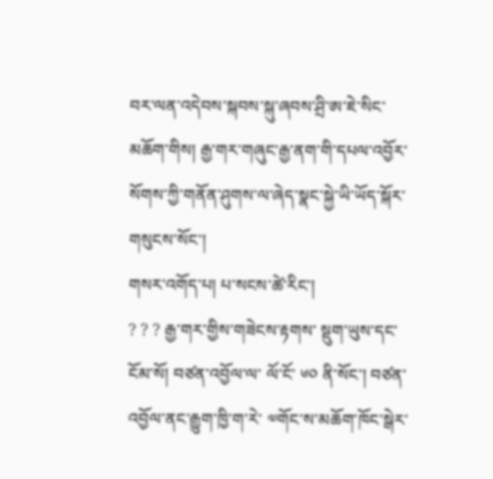བར་ལན་འདེབས་སྐབས་སྐུ་ཞབས་ཤྲི་ཨ་ཇེ་སིང་མཆོག་གིས། རྒྱ་གར་གཞུང་རྒྱ་ནག་གི་དཔལ་འབྱོར་སོགས་ཀྱི་གནོན་ཤུགས་ལ་ཞེད་སྣང་སྐྱེ་ཡི་ཡོད་སྐོར་གསུངས་སོང་།
གསར་འགོད་པ། པ་སངས་ཚེ་རིང་།
? ? ? རྒྱ་གར་གྱིས་གཟེངས་རྟགས་ སྡུག་ཡུས་དང་ངོམ་སོ། བཙན་འབྱོལ་ལ་ ལོ་ངོ་ ༦༠ ནི་སོང་། བཙན་འབྱོལ་ནང་རྒྱུག་ཁྱི་ག་རེ་ ༧གོང་ས་མཆོག་ཁོང་སྒེར་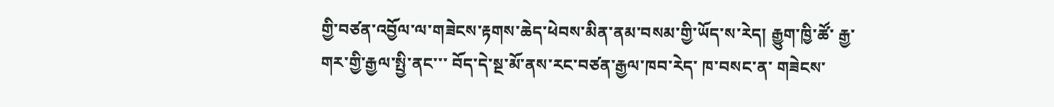གྱི་བཙན་འབྱོལ་ལ་གཟེངས་རྟགས་ཆེད་ཕེབས་མིན་ནམ་བསམ་གྱི་ཡོད་ས་རེད། རྒྱུག་ཁྱི་ཚོ་ རྒྱ་གར་གྱི་རྒྱལ་སྤྱི་ནང་་་ བོད་དེ་སྔ་མོ་ནས་རང་བཙན་རྒྱལ་ཁབ་རེད་ ཁ་བསང་ན་ གཟེངས་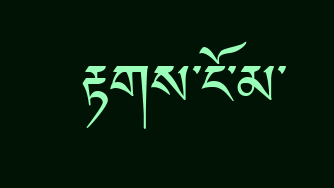རྟགས་ངོ་མ་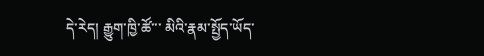དེ་རེད། རྒྱུག་ཁྱི་ཚོ་་་ མིའི་རྣམ་སྤྱོད་ཡོད་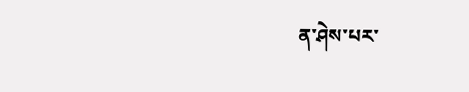ན་ཤེས་པར་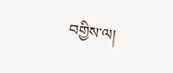བགྱིས་ལ།